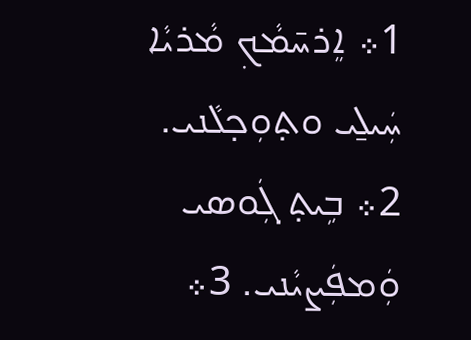1܀ ܐܸܪܚ̄ܡܵܟ݂ ܡܵܪܝܵܐ ܚܲܝܠ̱ܝ ܘܬ̣ܘܼܟ̣ܠܵܢܝ. 2܀ ܒܹܝܬ̣ ܓܲܘܣܝ ܘܲܡܦܲܨܝܵܢܝ. 3܀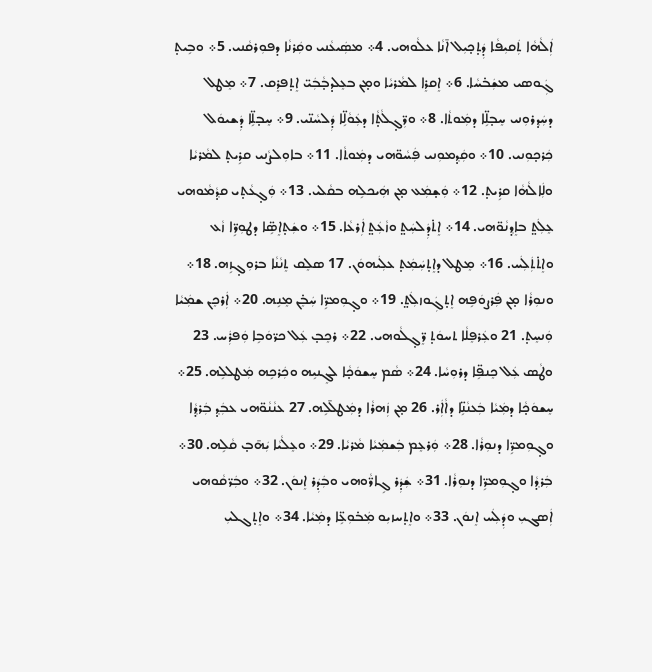ܐܲܠܵܗܵܐ ܬܲܩܝܼܦܵܐ ܕܲܬ̣ܟ̣ܝܼܠ ܐ̄ܢܵܐ ܥܠܵܘܗܝ. 4܀ ܡܣܲܝܥܵܢܝ ܘܩܲܪܢܵܐ ܕܦܘܼܪܩܵܢܝ. 5܀ ܘܒܹܝܬ̣ ܓܲܘܣܝ ܡܫܲܒ̇ܚܵܐ. 6܀ ܐܸܩܪܸܐ ܠܡܵܪܝܵܐ ܘܡ̣ܢ ܒܥܸܠܕܒ̣ܵܒܲܝ̈ ܐܸܬ̣ܦܪܸܩ. 7܀ ܡܸܛܠ ܕܚܲܕ݂ܪܘܼܢܝ ܚܸܒ̣ܠܹ̈ܐ ܕܡܲܘܬܵܐ. 8܀ ܘܪܼ̈ܓ̣ܠܵܬ̣ܵܐ ܕܥܲܘܵܠܹ̈ܐ ܕܲܠܚܵܢ̈ܝ. 9܀ ܚܸܒ̣ܠܹ̈ܐ ܕܲܫܝܘܿܠ ܟܲܪܟ̣ܘܼܢܝ. 10܀ ܘܩܲܕ݂ܡܘܼܢܝ ܦܲܚܵܘ̈ܗܝ ܕܡܲܘܬܵܐ. 11܀ ܒܐܘܼܠܨܵܢܝ ܩܪܹܝܬ̣ ܠܡܵܪܝܵܐ ܘܠܲܐܠܵܗܵܐ ܩܪܹܝܬ̣. 12܀ ܘܲܫ̣ܡܲܥ ܡ̣ܢ ܗܲܝܟܠܹܗ ܒܩܵܠܝ. 13܀ ܘܲܓ̣ܥܵܬ̣ܝ ܩܕ݂ܵܡܵܘܗܝ ܥܸܠܲܬ̤ ܒܐܸܕ݂ܢܵܘ̈ܗܝ. 14܀ ܐܸܬ̇ܕܲܠܚܲܬ̤ ܘܙܵܥܲܬ̤ ܐܲܪܥܵܐ. 15܀ ܘܫܲܬ̣ܐܸܣܹ̈ܐ ܕܛܘܼܪܹ̈ܐ ܙܵܥ ܘܐܸܬ̇ܬܲܠܲܚ. 16܀ ܡܸܛܠ ܕܐܸܬ̣ܚܲܡܲܬ̣ ܥܠܲܝܗܘܿܢ. 17 ܣܠܸܩ ܬܸܢܵܢܵܐ ܒܪܘܼܓ̣ܙܹܗ. 18܀ ܘܢܘܼܪܵܐ ܡ̣ܢ ܦܲܪܨܘܿܦܹܗ ܐܸܬ̣ܓܲܘܙܠܲܬ̤. 19܀ ܘܓ̣ܘܼܡܪܹ̈ܐ ܚܲܒܸ̇ܢ ܡܸܢܹܗ. 20܀ ܐܲܪܟܸܢ ܫܡܲܝܵܐ ܘܲܢܚܸܬ̣. 21 ܘܥܲܪܦܸܠܵܐ ܬܚܘܿܬ̣ ܪܸ̈ܓ̣ܠܵܘܗܝ. 22܀ ܪܟܸܒ̣ ܥܲܠ ܟܪ̈ܘܿܒܹܐ ܘܲܦܪܲܚ. 23 ܘܛܵܣ ܥܲܠ ܟܸܢܦܹ̈ܐ ܕܪܘܼܚܵܐ. 24܀ ܣܵܡ ܚܸܫܘܿܟ̣ܵܐ ܠܓܸܢܝܹܗ ܘܟܲܪܟܹܗ ܡܲܛܠܠܹܗ. 25܀ ܚܸܫܘܿܟ̣ܵܐ ܕܡܲܝܵܐ ܒܲܥܢܵܢܹ̈ܐ ܕܐܵܐܲܪ. 26 ܡ̣ܢ ܙܲܗܪܵܐ ܕܡܲܛܠ̄ܠܹܗ. 27 ܥܢܵܢܵܘ̈ܗܝ ܥܒܲܕ݂ ܒܲܪܕ݂ܵܐ ܘܓ̣ܘܼܡܪܹ̈ܐ ܕܢܘܼܪܵܐ. 28܀ ܘܲܪܥܸܡ ܒܲܫܡܲܝܵܐ ܡܵܪܝܵܐ. 29܀ ܘܥܸܠܵܝܵܐ ܝܲܗ̄ܒ̣ ܩܵܠܹܗ. 30܀ ܒܲܪܕ݂ܵܐ ܘܓ̣ܘܼܡܪܹ̈ܐ ܕܢܘܼܪܵܐ. 31܀ ܫܲܕܲܪ ܓܹܐܪ̈ܵܘܗܝ ܘܒܲܕܲܪ ܐܸܢܘܿܢ. 32܀ ܘܒܲܪ̈ܩܵܘܗܝ ܐܲܣܓܝܼ ܘܕܲܠܲܚ ܐܸܢܘܿܢ. 33܀ ܘܐܸܬ̣ܚܙܝܼܘ ܡܲܒ̇ܘܼܥܹ̈ܐ ܕܡܲܝܵܐ. 34܀ ܘܐܸܬ̣ܓܠܝܼ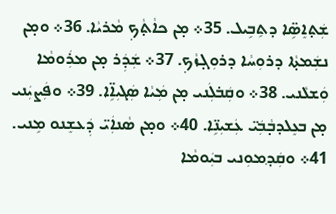ܫܲܬ̣ܐܸܣܹ̈ܐ ܕܬܹܒܹܝܠ. 35܀ ܡ̣ܢ ܟܐܵܬ̣ܵܟ݂ ܡܵܪܝܵܐ. 36܀ ܘܡ̣ܢ ܢܫܲܡܬ̣ܵܐ ܕܪܘܼܚܵܐ ܕܪܘܼܓ̣ܙܵܟ݂. 37܀ ܫܲܕܲܪ ܡ̣ܢ ܡܪܲܘܡܵܐ ܘܲܫܠܵܢܝ. 38܀ ܘܩܲܒ̇ܠܲܢܝ ܡ̣ܢ ܡܲܝܵܐ ܣܲܓܝܼܐܹ̈ܐ. 39܀ ܘܦܲܨܝܲܢܝ ܡ̣ܢ ܒܥܸܠܕܒ̣ܵܒܲܝ̈ ܥܲܫܝܼܢܹ̈ܐ. 40܀ ܘܡ̣ܢ ܣܵܢܐܲܝ̈ ܕܲܥܫܸܢܘ ܡܹܢܝ. 41܀ ܘܩܲܕ݂ܡܘܼܢܝ ܒܝܲܘܡܵܐ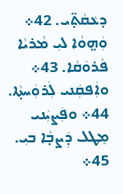ܕܥܵܩܵܬ̣̈ܝ. 42܀ ܘܲܗ̤ܘܵܐ ܠܝܼ ܡܵܪܝܵܐ ܦܵܪܘܿܩܵܐ. 43܀ ܘܐܲܦܩܲܢܝ ܠܲܪܘܲܚܬ̣ܵܐ. 44܀ ܘܦܲܨܝܲܢܝ ܡܸܛܠ ܕܲܨܒ̣ܵܐ ܒܝܼ. 45܀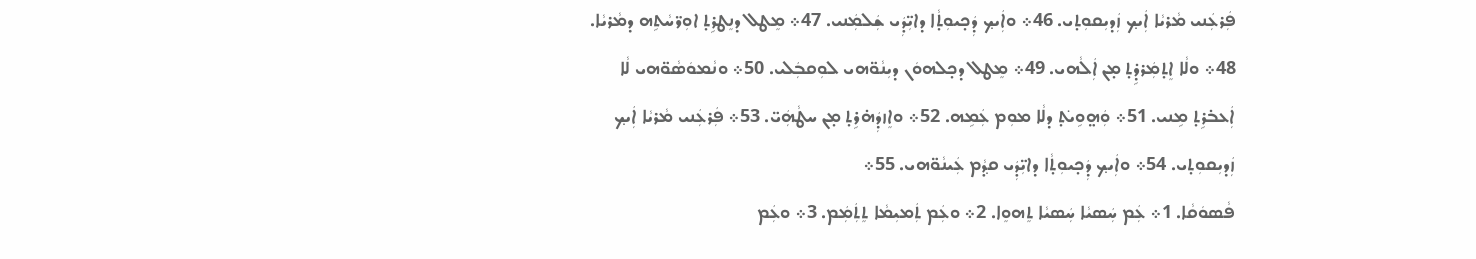ܦܲܪܥܲܢܝ ܡܵܪܝܵܐ ܐܲܝܟ݂ ܙܲܕܝܼܩܘܼܬ̣ܝ. 46܀ ܘܐܲܝܟ݂ ܕܲܟ̣ܝܘܼܬ̣ܵܐ ܕܐܝܼ̈ܕܲܝ ܫܲܠܡܲܢܝ. 47܀ ܡܸܛܠ ܕܢܸܛܪܹܬ̣ ܐܘܼܪ̈ܚܵܬܹܗ ܕܡܵܪܝܵܐ. 48܀ ܘܠܵܐ ܐܸܬ̣ܡܲܪܕܹ̇ܬ̣ ܡ̣ܢ ܐܲܠܵܗܝ. 49܀ ܡܸܛܠ ܕܟ̣ܠܗܘܿܢ ܕܝܼܢܵܘ̈ܗܝ ܠܘܼܩܒܲܠܝ. 50܀ ܘܢܵܡܘܿܣܵܘ̈ܗܝ ܠܵܐ ܐܲܥܒ̇ܪܹܬ̣ ܡܹܢܝ. 51܀ ܘܲܗ̤ܘܹܝ݁ܬ̣ ܕܠܵܐ ܡܘܼܡ ܥܲܡܹܗ. 52܀ ܘܐܸܙܕܲܗ̇ܪܹܬ̣ ܡ̣ܢ ܚܛܵܗܲܝ̈. 53܀ ܦܲܪܥܲܢܝ ܡܵܪܝܵܐ ܐܲܝܟ݂ ܙܲܕܝܼܩܘܼܬ̣ܝ. 54܀ ܘܐܲܝܟ݂ ܕܲܟ̣ܝܘܼܬ̣ܵܐ ܕܐܝܼ̈ܕܲܝ ܩܕ݂ܵܡ ܥܲܝܢܵܘ̈ܗܝ. 55܀
ܦܵܣܘܿܩܵܐ. 1܀ ܥܲܡ ܚܲܣܝܵܐ ܚܲܣܝܵܐ ܬܸܗܘܸܐ. 2܀ ܘܥܲܡ ܬܲܡܝܼܡܵܐ ܬܸܬܲܡܲܡ. 3܀ ܘܥܲܡ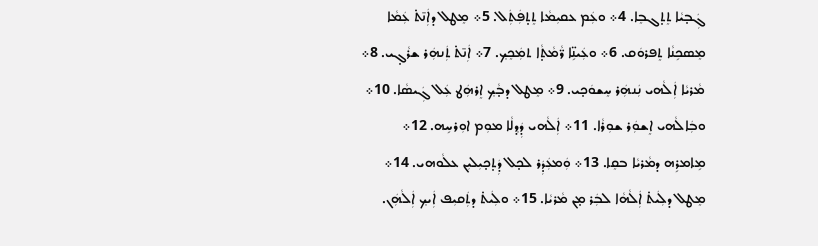ܓܲܒ̣ܝܵܐ ܬܸܬ̣ܓܒܸܐ. 4܀ ܘܥܲܡ ܥܩܝܼܡܵܐ ܬܸܬ̣ܦܲܬܲܠ. 5܀ ܡܸܛܠ ܕܐܲܢ̄ܬ̇ ܥܲܡܵܐ ܡܸܣܟܹܢܵܐ ܬܸܦܪܘܿܩ. 6܀ ܘܥܲܝܢܹ̈ܐ ܪ̈ܵܡܵܬ̣ܵܐ ܬܡܲܟܸܟ݂. 7܀ ܐܲܢ̄ܬ̇ ܬܲܢܗܲܪ ܫܪܵܓ̣ܝ. 8܀ ܡܵܪܝܵܐ ܐܲܠܵܗܝ ܢܲܢܗܲܪ ܚܸܫܘܿܟ̣ܝ. 9܀ ܡܸܛܠ ܕܒ̣ܵܟ݂ ܐܸܪܗܲܛ ܥܲܠ ܓܲܝܣܵܐ. 10܀ ܘܒܲܐܠܵܗܝ ܐܸܫܘܲܪ ܫܘܼܪܵܐ. 11܀ ܐܲܠܵܗܝ ܕܲܕ݂ܠܵܐ ܡܘܼܡ ܐܘܼܪܚܹܗ. 12܀ ܡܹܐܡܪܹܗ ܕܡܵܪܝܵܐ ܒܩܸܐ. 13܀ ܘܲܡܥܲܕܲܪ ܠܟ̣ܠ ܕܲܬ̣ܟ̣ܝܼܠܝܼܢ ܥܠܵܘܗܝ. 14܀ ܡܸܛܠ ܕܠܲܝܬ̇ ܐܲܠܵܗܵܐ ܠܒܲܪ ܡ̣ܢ ܡܵܪܝܵܐ. 15܀ ܘܠܲܝܬ̇ ܕܬܲܩܝܼܦ ܐܲܝܟ݂ ܐܲܠܵܗܲܢ.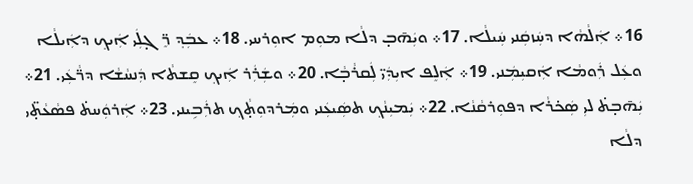16܀ ܐܲܠܵܗܵܐ ܕܚܲܙܩܲܢܝ ܚܲܝܠܵܐ. 17܀ ܘܝܲܗ̄ܒ̣ ܕܠܵܐ ܡܘܼܡ ܐܘܼܪܚܝ. 18܀ ܥܒܲܕ݂ ܪܸ̈ܓ̣ܠܲܝ ܐܲܝܟ݂ ܕܐܲܝܠܵܐ ܘܥܲܠ ܪܲܘܡܵܐ ܐܲܩܝܼܡܲܢܝ. 19܀ ܐܲܠܸܦ ܐܝܼܕܲܝ̈ ܠܲܩܪܵܒ̣ܵܐ. 20܀ ܘܫܲܪܲܪ ܐܲܝܟ݂ ܩܸܫܬܵܐ ܕܲܢܚܵܫܵܐ ܕܪ̈ܵܥܲܝ. 21܀ ܝܲܗ̄ܒ̣ܬ̇ ܠܝܼ ܣܲܟ̇ܪܵܐ ܕܦܘܼܪܩܵܢܵܐ. 22܀ ܝܲܡܝܼܢܵܟ݂ ܬܣܲܝܥܲܢܝ ܘܡܲܪܕܘܼܬ̣ܵܟ݂ ܬܪܲܒܹܝܢܝ. 23܀ ܐܲܪܘܲܚܬ̇ ܦܣܵܥܵܬ̣̈ܝ ܕܠܵܐ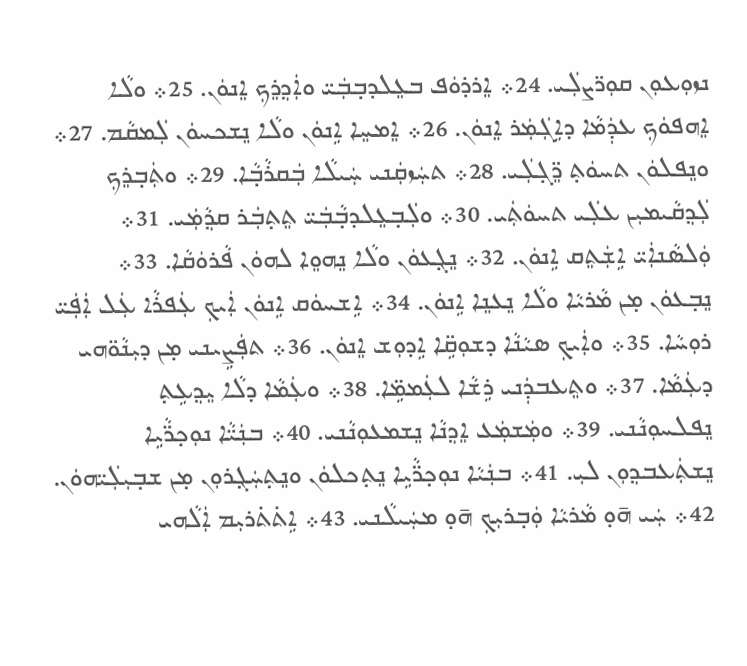ܢܙܘܼܥܘܼܢ ܩܘܼܪ̈ܨܠܲܝ. 24܀ ܐܸܪܕ̇ܘܿܦ ܒܥܸܠܕܒ̣ܒܲܝ̈ ܘܐܲܕ݂ܪܸܟ݂ ܐܸܢܘܿܢ. 25܀ ܘܠܵܐ ܐܸܗܦܘܿܟ݂ ܥܕܲܡܵܐ ܕܐܹܓܲܡܲܪ ܐܸܢܘܿܢ. 26܀ ܐܸܡܚܸܐ ܐܹܢܘܿܢ ܘܠܵܐ ܢܸܫܟܚܘܿܢ ܠܲܡܩܵܡ. 27܀ ܘܢܸܦܠܘܿܢ ܬܚܘܿܬ̣ ܪܸ̈ܓ̣ܠܲܝ. 28܀ ܬܚܲܙܩܲܢܝ ܚܲܝܠܵܐ ܒܲܩܪܵܒ̣ܵܐ. 29܀ ܘܬܲܒ̣ܪܸܟ݂ ܠܲܕ݂ܩܵܝܡܝܼܢ ܥܠܲܝ ܬܚܘܿܬܲܝ. 30܀ ܘܠܲܒ̣ܥܸܠܕܒ̣ܵܒܲܝ̈ ܬܸܬ̣ܒܲܪ ܩܕ݂ܵܡܲܝ. 31܀ ܘܲܠܣܵܢܐܲܝ̈ ܐܹܫܲܬܸܩ ܐܹܢܘܿܢ. 32܀ ܢܸܓ̣ܥܘܿܢ ܘܠܵܐ ܢܸܗܘܸܐ ܠܗܘܿܢ ܦܵܪܘܿܩܵܐ. 33܀ ܢܸܒ̣ܥܘܿܢ ܡ̣ܢ ܡܵܪܝܵܐ ܘܠܵܐ ܢܸܥܢܸܐ ܐܹܢܘܿܢ. 34܀ ܐܹܫܚܘܿܩ ܐܹܢܘܿܢ ܐܲܝܟ݂ ܥܲܦܪܵܐ ܥܲܠ ܐܲܦܲܝ̈ ܪܘܼܚܵܐ. 35܀ ܘܐܲܝܟ݂ ܣܝܵܢܵܐ ܕܫܘܼܩܹ̈ܐ ܐܹܕܘܼܫ ܐܸܢܘܿܢ. 36܀ ܬܦܲܨܹܝܢܝ ܡ̣ܢ ܕܝܼܢܵܘ̈ܗܝ ܕܥܲܡܵܐ. 37܀ ܘܬܸܥܒܕܲܢܝ ܪܹܫܵܐ ܠܥܲܡܡܹ̈ܐ. 38܀ ܘܥܲܡܵܐ ܕܠܵܐ ܝܸܕ݂ܥܹܬ̣ ܢܸܦܠܚܘܼܢܵܢܝ. 39܀ ܘܡܲܫܡܲܥ ܐܸܕ݂ܢܵܐ ܢܸܫܡܥܘܼܢܵܢܝ. 40܀ ܒܢܲܝ̈ܵܐ ܢܘܼܟ̣ܪ̈ܵܝܹܐ ܢܸܫܬܲܥܒܕ݂ܘܼܢ ܠܝܼ. 41܀ ܒܢܲܝܵܐ ܢܘܼܟ̣ܪ̈ܵܝܹܐ ܢܸܬ̣ܟܠܘܿܢ ܘܢܸܬ̣ܚܲܓ̣ܪܘܼܢ ܡ̣ܢ ܫܒ̣ܝܼܠܲܝ̈ܗܘܿܢ. 42܀ ܚܲܝ ܗ̄ܘ̣ ܡܵܪܝܵܐ ܘܲܒ̣ܪܝܼܟ݂ ܗ̄ܘ̣ ܡܚܲܝܠܵܢܝ. 43܀ ܐܹܬ̇ܬ̇ܪܝܼܡ ܐܲܠܵܗܝ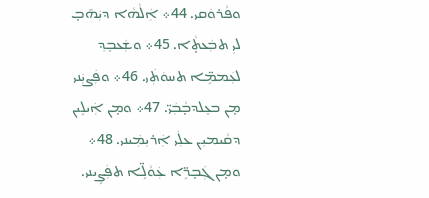ܘܦܵܪܘܿܩܝ. 44܀ ܐܲܠܵܗܵܐ ܕܝܲܗ̄ܒ̣ ܠܝܼ ܬܒܲܥܬ̣ܵܐ. 45܀ ܘܫܲܥܒܸܕ݂ ܠܥܲܡܡܹ̈ܐ ܬܚܘܿܬܲܝ. 46܀ ܘܦܲܨܝܲܢܝ ܡ̣ܢ ܒܥܸܠܕܒ̣ܵܒܲܝ̈. 47܀ ܘܡ̣ܢ ܐܲܝܠܹܝܢ ܕܩܵܝܡܝܼܢ ܥܠܲܝ ܐܲܪܝܼܡܲܝܢܝ. 48܀ ܘܡ̣ܢ ܓܲܒ̣ܪܹ̈ܐ ܥܲܘܵܠܹ̈ܐ ܬܦܲܨܹܝܢܝ.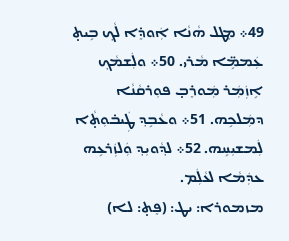49܀ ܡܸܛܠ ܗܵܢܵܐ ܐܲܘܕܸ̇ܐ ܠܵܟ݂ ܒܹܝܬ̣ ܥܲܡܡܹ̈ܐ ܡܵܪܝ. 50܀ ܘܠܲܫܡܵܟ݂ ܐܹܙܲܡܲܪ ܡܲܘܪܸܒ̣ ܦܘܼܪܩܵܢܵܐ ܕܡܲܠܟܹܗ. 51܀ ܘܥܵܒܹܕ݂ ܛܲܝܒ̇ܘܼܬ̣ܵܐ ܠܲܡܫܝܼܚܹܗ. 52܀ ܠܕ݂ܵܘܝܼܕ݂ ܘܲܠܙܲܪܥܹܗ ܥܕܲܡܵܐ ܠܥܵܠܲܡ.
ܡܙܡܘܪܐ: ܝܛ: (ܦܸܬ̣: ܠܐ)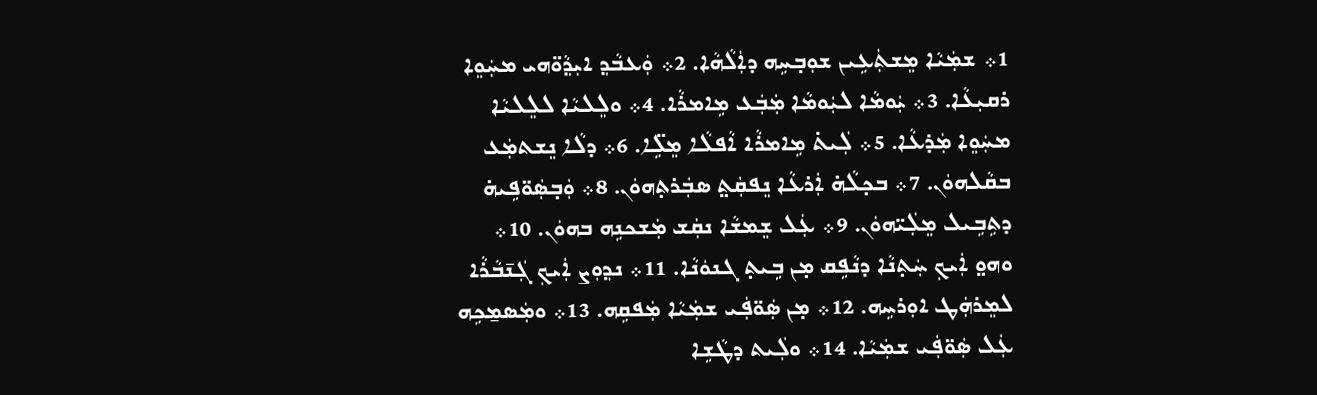1܀ ܫܡܲܝܵܐ ܡܸܫܬܲܥܹܝܢ ܫܘܼܒ̣ܚܹܗ ܕܐܲܠܵܗܵܐ. 2܀ ܘܲܥܒܵܕ݂ ܐܝܼܕ݂ܵܘ̈ܗܝ ܡܚܲܘܸܐ ܪܩܝܼܥܵܐ. 3܀ ܝܲܘܡܵܐ ܠܝܲܘܡܵܐ ܡܲܒܲܥ ܡܹܐܡܪܵܐ. 4܀ ܘܠܸܠܝܵܐ ܠܠܸܠܝܵܐ ܡܚܲܘܸܐ ܡܲܕ̇ܥܵܐ. 5܀ ܠܲܝܬ̇ ܡܹܐܡܪܵܐ ܐܵܦܠܵܐ ܡܸܠܹ̈ܐ. 6܀ ܕܠܵܐ ܢܸܫܬܡܲܥ ܒܩܵܠܗܘܿܢ. 7܀ ܒܟ̣ܠܵܗ̇ ܐܲܪܥܵܐ ܢܸܦܩܲܬ̤ ܣܒܲܪܬ̣ܗܘܿܢ. 8܀ ܘܲܒ̣ܣܲܘ̈ܦܹܝܗ̇ ܕܬܹܒܹܝܠ ܡܸܠܲܝ̈ܗܘܿܢ. 9܀ ܥܲܠ ܫܸܡܫܵܐ ܢܩܲܫ ܡܲܫܟܢܹܗ ܒܗܘܿܢ. 10܀ ܘܗܘ̤ ܐܲܝܟ݂ ܚܲܬ̣ܢܵܐ ܕܢܵܦܹܩ ܡ̣ܢ ܒܹܝܬ̣ ܓܢܘܿܢܵܐ. 11܀ ܢܕ݂ܘܼܨ ܐܲܝܟ݂ ܓܲܢ̄ܒܵܪܵܐ ܠܡܸܪܗܲܛ ܐܘܼܪܚܹܗ. 12܀ ܡ̣ܢ ܣܲܘ̈ܦܲܝ ܫܡܲܝܵܐ ܡܲܦܩܹܗ. 13܀ ܘܡܲܣܡ̱ܟܹܗ ܥܲܠ ܣܲܘ̈ܦܲܝ ܫܡܲܝܵܐ. 14܀ ܘܠܲܝܬ ܕܛܵܫܹܐ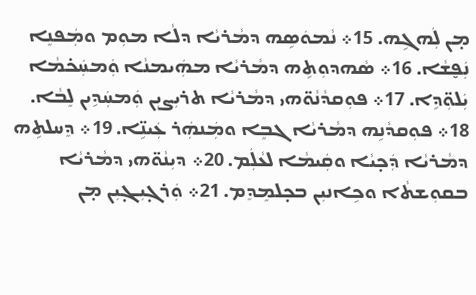ܡ̣ܢ ܠܲܗܓܹܗ. 15܀ ܢܵܡܘܿܣܹܗ ܕܡܵܪܝܵܐ ܕܠܵܐ ܡܘܼܡ ܘܡܲܦܢܸܐ ܢܲܦ̮ܫܵܐ. 16܀ ܣܵܗܕܘܼܬܹܗ ܕܡܵܪܝܵܐ ܡܗܲܝܡܢܵܐ ܘܲܡܚܲܟ̇ܡܵܐ ܝܲܠܘܼ̈ܕܹܐ. 17܀ ܦܘܼܩܕܵܢܵܘ̈ܗܝ ܕܡܵܪܝܵܐ ܬܪܝܼܨܝܼܢ ܘܲܡܚܲܕܹܝܢ ܠܸܒܵܐ. 18܀ ܦܘܼܩܕܵܢܹܗ ܕܡܵܪܝܵܐ ܓܒܸܐ ܘܡܲܢܗܲܪ ܥܲܝܢܹ̈ܐ. 19܀ ܕܸܚܠܬܹܗ ܕܡܵܪܝܵܐ ܕܲܟ̣ܝܵܐ ܘܩܲܝܡܵܐ ܠܥܵܠܲܡ. 20܀ ܕܝܼܢܵܘ̈ܗܝ ܕܡܵܪܝܵܐ ܒܩܘܼܫܬܵܐ ܘܟܹܐܢܝܼܢ ܒܟ̣ܠܡܸܕܸܡ. 21܀ ܘܲܪܓ̣ܝܼܓ̣ܝܼܢ ܡ̣ܢ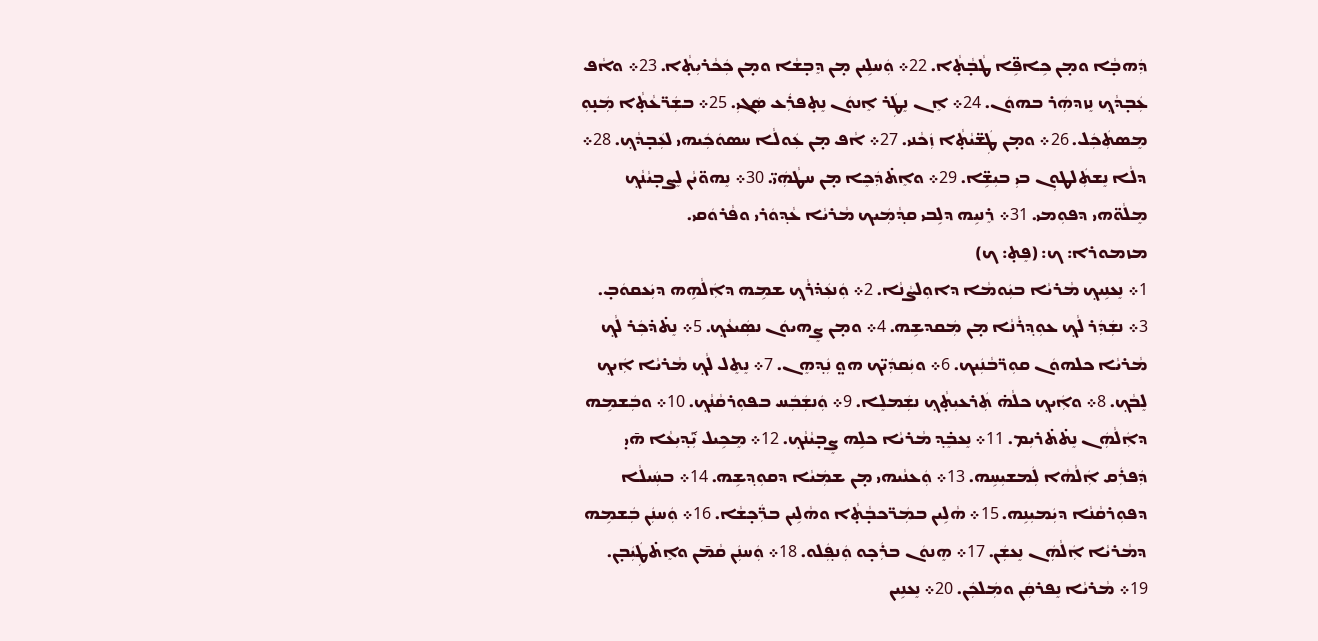ܕܲܗܒ̣ܵܐ ܘܡ̣ܢ ܟܹܐܦܹ̈ܐ ܛܵܒ̣ܵܬ̣ܵܐ. 22܀ ܘܲܚܠܹܝܢ ܡ̣ܢ ܕܸܒ̣ܫܵܐ ܘܡ̣ܢ ܟܲܟܵܪܝܼܬ̣ܵܐ. 23܀ ܘܐܵܦ ܥܲܒ̣ܕܵܟ݂ ܢܸܙܕܗܲܪ ܒܗܘܿܢ. 24܀ ܐܸܢ ܢܸܛܲܪ ܐܸܢܘܿܢ ܢܸܬ̣ܦܪܲܥ ܣܲܓܝܼ. 25܀ ܒܫܲܪ̈ܥܵܬ̣ܵܐ ܡܲܢ̣ܘܼ ܡܸܣܬܲܟܲܠ. 26܀ ܘܡ̣ܢ ܛܲܫ̈ܝܵܬ̣ܵܐ ܙܲܟܵܢܝ. 27܀ ܐܵܦ ܡ̣ܢ ܥܲܘܠܵܐ ܚܣܘܿܟܲܝܗܝ ܠܥܲܒ̣ܕܵܟ݂. 28܀ ܕܠܵܐ ܢܸܫܬܲܠܛܘܼܢ ܒܝܼ ܒܝܼܫܹ̈ܐ. 29܀ ܘܐܸܬ̇ܕܲܟܸܐ ܡ̣ܢ ܚܛܵܗܲܝ̈. 30܀ ܢܸܗܘ̈ܝܵܢ ܠܸܨܒ̣ܝܵܢܵܟ݂ ܡܸܠܵܘ̈ܗܝ ܕܦܘܼܡܝ. 31܀ ܪܸܢܝܹܗ ܕܠܹܒܝ ܩܕ݂ܵܡܲܝܟ ܡܵܪܝܵܐ ܥܵܕ݂ܘܿܪܝ ܘܦܵܪܘܿܩܝ.
ܡܙܡܘܪܐ: ܟ: (ܦܸܬ̣: ܟ)
1܀ ܢܸܥܢܹܝܟ݂ ܡܵܪܝܵܐ ܒܝܲܘܡܵܐ ܕܐܘܼܠܨܵܢܵܐ. 2܀ ܘܲܢܥܲܕ̇ܪܵܟ݂ ܫܡܹܗ ܕܐܲܠܵܗܹܗ ܕܝܲܥܩܘܿܒ̣. 3܀ ܢܫܲܕܲܪ ܠܵܟ݂ ܥܘܼܕ݂ܪܵܢܵܐ ܡ̣ܢ ܡܲܩܕܫܹܗ. 4܀ ܘܡ̣ܢ ܨܸܗܝܘܿܢ ܢܣܲܝܥܵܟ݂. 5܀ ܢܸܬ̇ܕ̇ܟܲܪ ܠܵܟ݂ ܡܵܪܝܵܐ ܟܠܗܘܿܢ ܩܘܼܪ̈ܒܵܢܲܝܟ. 6܀ ܘܝܲܩܕܲܝ̈ܟ ܗܘ̤ ܢܲܕ݂ܗܸܢ. 7܀ ܢܸܬܸܠ ܠܵܟ݂ ܡܵܪܝܵܐ ܐܲܝܟ݂ ܠܸܒܵܟ݂. 8܀ ܘܐܲܝܟ݂ ܟܠܵܗ̇ ܬܲܪܥܝܼܬ̣ܵܟ݂ ܢܫܲܡܠܸܐ. 9܀ ܘܲܢܫܲܒܲܚ ܒܦܘܼܪܩܵܢܵܟ݂. 10܀ ܘܒܲܫܡܹܗ ܕܐܲܠܵܗܲܢ ܢܸܬ̇ܬ̇ܪܝܼܡ. 11܀ ܢܸܥܒܸ̇ܕ݂ ܡܵܪܝܵܐ ܟܠܹܗ ܨܸܒ̣ܝܵܢܵܟ݂. 12܀ ܡܸܟܹܝܠ ܝܑܼܕ݂ܝܼܥܵܐ ܗ̄ܝ̣ ܕܲܦܪܲܩ ܐܲܠܵܗܵܐ ܠܲܡܫܝܼܚܹܗ. 13܀ ܘܲܥܢܵܝܗܝ ܡ̣ܢ ܫܡܲܝܵܐ ܕܩܘܼܕ݂ܫܹܗ. 14܀ ܒܚܲܝܠܵܐ ܕܦܘܼܪܩܵܢܵܐ ܕܝܲܡܝܼܢܹܗ. 15܀ ܗܵܠܹܝܢ ܒܡܲܪ̈ܟܒ̣ܵܬ̣ܵܐ ܘܗܵܠܹܝܢ ܒܪ̈ܲܟ̣ܫܵܐ. 16܀ ܘܲܚܢܲܢ ܒܲܫܡܹܗ ܕܡܵܪܝܵܐ ܐܲܠܵܗܲܢ ܢܸܥܫܲܢ. 17܀ ܗܸܢܘܿܢ ܒܪܲܟ̣ܘ ܘܲܢܦ݂ܲܠܘ. 18܀ ܘܲܚܢܲܢ ܩܵܡ̄ܢ ܘܐܸܬ̇ܛܲܝܲܒ̣ܢ. 19܀ ܡܵܪܝܵܐ ܢܸܦܪܩܲܢ ܘܡܲܠܟܲܢ. 20܀ ܢܸܥܢܹܝܢ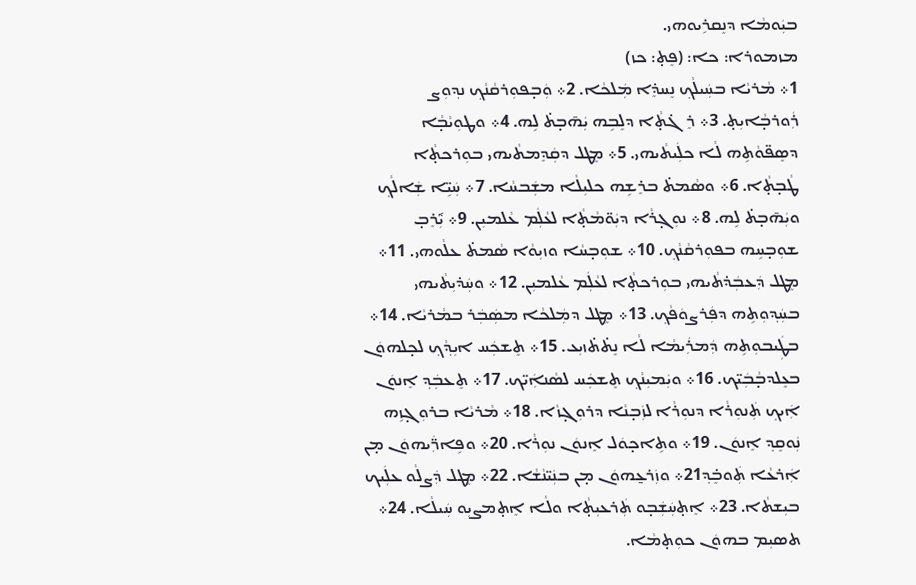ܒܝܲܘܡܵܐ ܕܢܸܩܪܹܝܘܗܝ.
ܡܙܡܘܪܐ: ܟܐ: (ܦܸܬ̣: ܟܙ)
1܀ ܡܵܪܝܵܐ ܒܚܲܝܠܵܟ݂ ܢܸܚܕܸ̇ܐ ܡܲܠܟܵܐ. 2܀ ܘܲܒ̣ܦܘܼܪܩܵܢܵܟ݂ ܢܕ݂ܘܼܨ ܪܲܘܪܒ̣ܵܐܝܼܬ̣. 3܀ ܪܸܓ̇ܬ̣ܵܐ ܕܠܸܒܹܗ ܝܲܗ̄ܒ̣ܬ̇ ܠܹܗ. 4܀ ܘܛܘܼܝܵܒ̣ܵܐ ܕܣܸܦ̈ܘܵܬܹܗ ܠܵܐ ܟܠܲܝܬܵܝܗܝ. 5܀ ܡܸܛܠ ܕܩܲܕܸܡܬܵܝܗܝ ܒܘܼܪܟܬ̣ܵܐ ܛܵܒ̣ܬ̣ܵܐ. 6܀ ܘܣܵܡܬ̇ ܒܪܸܫܹܗ ܟܠܝܼܠܵܐ ܡܫܲܒܚܵܐ. 7܀ ܚܲܝܹ̈ܐ ܫܲܐܠܵܟ݂ ܘܝܲܗ̄ܒ̣ܬ̇ ܠܹܗ. 8܀ ܢܘܼܓ̣ܪܵܐ ܕܝܲܘ̈ܡܵܬ̣ܵܐ ܠܥܵܠܲܡ ܥܵܠܡܝܼܢ. 9܀ ܝܑܼܪܸܒ̣ ܫܘܼܒ̣ܚܹܗ ܒܦܘܼܪܩܵܢܵܟ݂. 10܀ ܫܘܼܒ̣ܚܵܐ ܘܙܝܼܘܵܐ ܣܵܡܬ̇ ܥܠܵܘܗܝ. 11܀ ܡܸܛܠ ܕܲܥܒܲܕ̇ܬܵܝܗܝ ܒܘܼܪܟܬ̣ܵܐ ܠܥܵܠܲܡ ܥܵܠܡܝܼܢ. 12܀ ܘܚܲܕ̇ܝܼܬܵܝܗܝ ܒܚܲܕ݂ܘܼܬܹܗ ܕܦܲܪܨܘܿܦܵܟ݂. 13܀ ܡܸܛܠ ܕܡܲܠܟܵܐ ܡܣܲܒܲܪ ܒܡܵܪܝܵܐ. 14܀ ܒܛܲܝܒܘܼܬܹܗ ܕܲܡܪܲܝܡܵܐ ܠܵܐ ܢܸܬ̇ܬ̇ܙܝܼܥ. 15܀ ܬܸܫܟܲܚ ܐܝܼܕ݂ܵܟ݂ ܠܟ̣ܠܗܘܿܢ ܒܥܸܠܕܒ̣ܵܒܲܝ̈ܟ. 16܀ ܘܝܲܡܝܼܢܵܟ݂ ܬܸܫܟܲܚ ܠܣܵܢܐܲܝ̈ܟ. 17܀ ܬܸܥܒܲܕ݂ ܐܸܢܘܿܢ ܐܲܝܟ݂ ܬܲܢܘܼܪܵܐ ܕܢܘܼܪܵܐ ܠܙܲܒ̣ܢܵܐ ܕܪܘܼܓ̣ܙܵܐ. 18܀ ܡܵܪܝܵܐ ܒܪܘܼܓ̣ܙܹܗ ܢܲܘܩܸܕ݂ ܐܸܢܘܿܢ. 19܀ ܘܬܹܐܟ̣ܘܿܠ ܐܸܢܘܿܢ ܢܘܼܪܵܐ. 20܀ ܘܦܹܐܪ̈ܲܝܗܘܿܢ ܡ̣ܢ ܐܲܪܥܵܐ ܬܲܘܒܸ̇ܕ݂21܀ ܘܙܲܪܥ̱ܗܘܿܢ ܡ̣ܢ ܒܢܲܝ̈ܢܵܫܵܐ. 22܀ ܡܸܛܠ ܕܲܨܠܵܘ ܥܠܲܝܟ ܒܝܼܫܬܵܐ. 23܀ ܐܸܬ̣ܚܲܫܲܒ̣ܘ ܬܲܪܥܝܼܬ̣ܵܐ ܘܠܵܐ ܐܸܬ̣ܡܨܝܼܘ ܚܲܝܠܵܐ. 24܀ ܬܣܝܼܡ ܒܗܘܿܢ ܟܘܼܬ̣ܡܵܐ.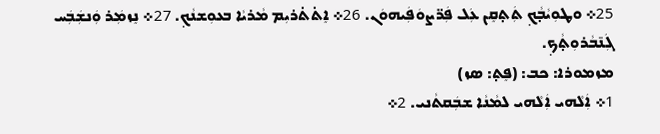25܀ ܘܛܘܼܝܵܒ̣ܵܟ݂ ܬܲܬ̣ܩܸܢ ܥܲܠ ܦܲܪ̈ܨܘܿܦܲܝܗܘܿܢ. 26܀ ܐܸܬ̇ܬ̇ܪܝܼܡ ܡܵܪܝܵܐ ܒܥܘܼܫܢܵܟ݂. 27܀ ܢܸܙܡܲܪ ܘܲܢܫܲܒܲܚ ܓܲܢ̄ܒܵܪܘܼܬ̣ܵܟ݂.
ܡܙܡܘܪܐ: ܟܒ: (ܦܸܬ̣: ܣܙ)
1܀ ܐܲܠܵܗܝ ܐܲܠܵܗܝ ܠܡܵܢܵܐ ܫܒܲܩܬܵܢܝ. 2܀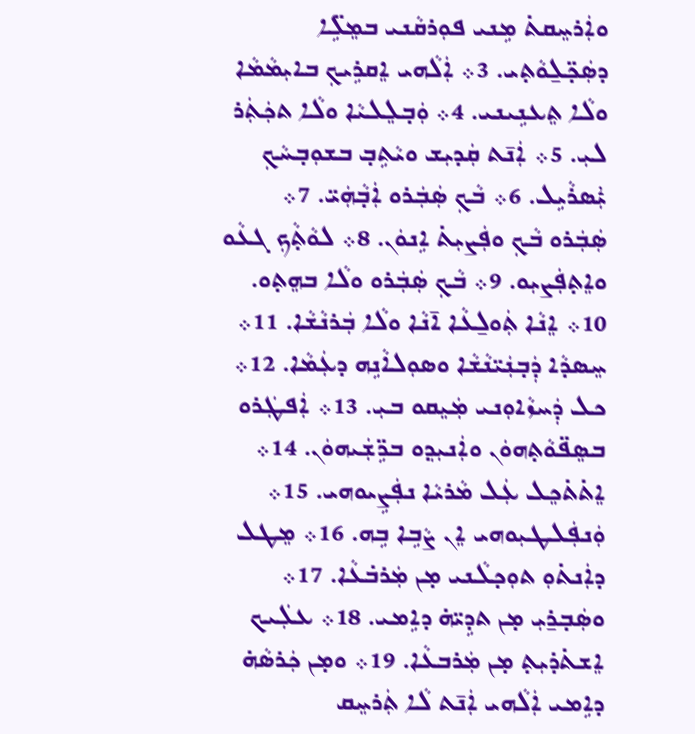ܘܐܲܪܚܸܩܬ̇ ܡܹܢܝ ܦܘܼܪܩܵܢܝ ܒܡܸܠܹ̈ܐ ܕܣܲܟ̣̈ܠ̱ܘܵܬ̣ܝ. 3܀ ܐܲܠܵܗܝ ܐܸܩܪܹܝܟ݂ ܒܐܝܼܡܵܡܵܐ ܘܠܵܐ ܬܸܥܢܹܝܢܝ. 4܀ ܘܲܒ̣ܠܸܠܝܵܐ ܘܠܵܐ ܬܟܲܬܲܪ ܠܝܼ. 5܀ ܐܲܢ̄ܬ ܩܲܕܝܼܫ ܘܝܵܬܹܒ̣ ܒܫܘܼܒ̣ܚܵܟ݂ ܝܑܼܣܪܵܝܹܠ. 6܀ ܒܵܟ݂ ܣܲܒܲܪܘ ܐܲܒ̣ܵܗܲܝ̈. 7܀ ܣܲܒܲܪܘ ܒܵܟ݂ ܘܦܲܨܝܼܬ̇ ܐܹܢܘܿܢ. 8܀ ܠܘܵܬ̣ܵܟ݂ ܓܥܵܘ ܘܐܸܬ̣ܦܲܨܝܼܘ. 9܀ ܒܵܟ݂ ܣܲܒܲܪܘ ܘܠܵܐ ܒܗܸܬ̣ܘ. 10܀ ܐܸܢܵܐ ܬܲܘܠ̱ܥܵܐ ܐ̄ܢܵܐ ܘܠܵܐ ܒܲܪܢܵܫܵܐ. 11܀ ܚܸܣܕܵܐ ܕܲܒ̣ܢܲܝ̈ܢܵܫܵܐ ܘܣܘܼܠܐܵܢܹܗ ܕܥܲܡܵܐ. 12܀ ܟܠ ܕܲܚܙܵܐܘܼܢܝ ܡܲܝܸܩܘ ܒܝܼ. 13܀ ܐܲܦܛܲܪܘ ܒܣܸܦ̈ܘܵܬ̣ܗܘܿܢ ܘܐܲܢܝܼܕ݂ܘ ܒܪܹ̈ܫܲܝܗܘܿܢ. 14܀ ܐܸܬ̇ܬ̇ܟܸܠ ܥܲܠ ܡܵܪܝܵܐ ܢܦܲܨܹܝܘܗܝ. 15܀ ܘܲܢܦܲܠܛܝܼܘܗܝ ܐܸܢ ܨܵܒܹܐ ܒܹܗ. 16܀ ܡܸܛܠ ܕܐܲܢܬ̇ܘܼ ܬܘܼܟ̣ܠܵܢܝ ܡ̣ܢ ܡܲܪܒ̇ܥܵܐ. 17܀ ܘܣܲܒ̣ܪ̱ܝܼ ܡ̣ܢ ܬܕܹܝ̈ܗ̇ ܕܐܹܡܝ. 18܀ ܥܠܲܝܟ ܐܸܫܬ̇ܕ̇ܝܼܬ̣ ܡ̣ܢ ܡܲܪܒܥܵܐ. 19܀ ܘܡ̣ܢ ܟܲܪܣܵܗ̇ ܕܐܹܡܝ ܐܲܠܵܗܝ ܐܲܢ̄ܬ ܠܵܐ ܬܲܪܚܸܩ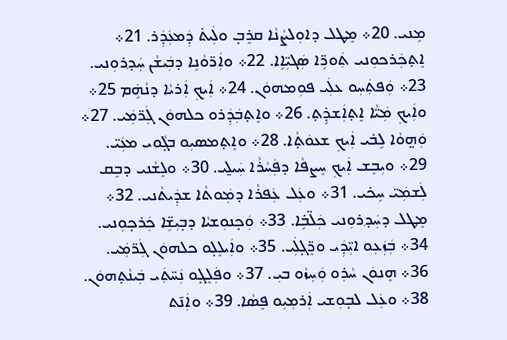ܡܹܢܝ. 20܀ ܡܸܛܠ ܕܐܘܼܠܨܵܢܵܐ ܩܪܸܒ̣ ܘܠܲܝܬ̇ ܕܲܡܥܲܕܲܪ. 21܀ ܐܸܬ̣ܟܲܪܟܘܼܢܝ ܬܲܘܪܹ̈ܐ ܣܲܓܝܼ̈ܐܹܐ. 22܀ ܘܐܲܪ̈ܘܵܢܹܐ ܕܒܲܝܫܵܢ ܚܲܕ݂ܪܘܼܢܝ. 23܀ ܘܲܦܬܲܚ݂ܘ ܥܠܲܝ ܦܘܼܡܗܘܿܢ. 24܀ ܐܲܝܟ݂ ܐܲܪܝܵܐ ܕܢܵܗܹ݁ܡ 25܀ ܘܐܲܝܟ݂ ܡܲܝ̈ܵܐ ܐܸܬ̣ܐܲܫܕܹ̇ܬ̣. 26܀ ܘܐܸܬ̣ܒܲܕܲܪܘ ܟܠܗܘܿܢ ܓܲܪ̈ܡܲܝ. 27܀ ܘܲܗ̤ܘܵܐ ܠܹܒ̇ܝ ܐܲܝܟ݂ ܫܥܘܿܬ̣ܵܐ. 28܀ ܘܐܸܬ̣ܡܣܝܼܘ ܒܓ̣ܵܘܝ ܡܥܲܝ̈. 29܀ ܘܝܼܒܸܫ ܐܲܝܟ݂ ܚܸܨܦܵܐ ܕܦܲܚܵܪܵܐ ܚܲܝܠ̱ܝ. 30܀ ܘܠܸܫܵܢܝ ܕܒܸܩ ܠܲܫܡܲܝ̈ ܚܹܟ̇ܝ. 31܀ ܘܥܲܠ ܥܲܦܪܵܐ ܕܡܲܘܬܵܐ ܫܕܲܝܬܵܢܝ. 32܀ ܡܸܛܠ ܕܚܲܕ݂ܪܘܼܢܝ ܟܲܠ̈ܒܹ̇ܐ. 33܀ ܘܲܟ̣ܢܘܼܫܝܵܐ ܕܒ̣ܝܼܫܹ̈ܐ ܟܲܪܟ̣ܘܼܢܝ. 34܀ ܒܲܙܲܥ݂ܘ ܐܝܼ̈ܕܲܝ ܘܪܸ̈ܓ̣ܠܲܝ. 35܀ ܘܐܲܝܠܸܠ̣ܘ ܟܠܗܘܿܢ ܓܲܪ̈ܡܲܝ. 36܀ ܗܸܢܘܿܢ ܚܵܪ݂ܘ ܘܲܚ݂ܙܵܘ ܒܝܼ. 37܀ ܘܦܲܠܸܓ̣ܘ ܢܲܚ̈ܬܲܝ ܒܲܝܢܵܬ̣ܗܘܿܢ. 38܀ ܘܥܲܠ ܠܒ̣ܘܼܫܝ ܐܲܪܡ݂ܝܼܘ ܦܸܣܵܐ. 39܀ ܘܐܲܢ̄ܬ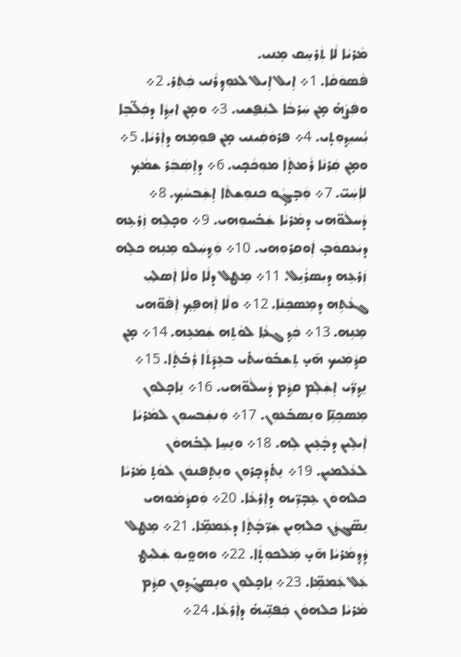ܡܵܪܝܵܐ ܠܵܐ ܬܲܪܚܸܩ ܡܹܢܝ.
ܦܵܣܘܿܩܵܐ. 1܀ ܐܹܝܠ ܐܹܝܠ ܠܥܘܼܕ݂ܪܵܢܝ ܟܲܬܲܪ. 2܀ ܘܦܲܨܵܗ̇ ܡ̣ܢ ܚܲܪܒܵܐ ܠܢܲܦ̮ܫܝ. 3܀ ܘܡ̣ܢ ܐܝܼܕ݂ܵܐ ܕܟܲܠ̈ܒܹܐ ܝܑܼܚܝܼܕ݂ܘܼܬ̣ܝ. 4܀ ܦܪܘܿܩܲܝܢܝ ܡ̣ܢ ܦܘܼܡܹܗ ܕܐܲܪܝܵܐ. 5܀ ܘܡ̣ܢ ܩܲܪܢܵܐ ܪܵܡܬ̣ܵܐ ܡܘܼܟܵܟ̣ܝ. 6܀ ܕܐܹܣܲܒܲܪ ܫܡܵܟ݂ ܠܐܲܚܲܝ̈. 7܀ ܘܲܒ̣ܓ̣ܵܘ ܟܢܘܼܫܬܵܐ ܐܹܫܲܒܚܵܟ݂. 8܀ ܕܵܚܠܵܘ̈ܗܝ ܕܡܵܪܝܵܐ ܫܲܒ̇ܚܘܼܗܝ. 9܀ ܘܟ̣ܠܹܗ ܙܲܪܥܹܗ ܕܝܲܥܩܘܿܒ̣ ܐܲܘܩܪܘܼܗܝ. 10܀ ܘܲܕ݂ܚܲܠܘ ܡܸܢܹܗ ܟܠܹܗ ܙܲܪܥܹܗ ܕܝܼܣܪܵܝܹܠ. 11܀ ܡܸܛܠ ܕܠܵܐ ܘܠܵܐ ܐܲܣܠ݂ܝܼ ܓܥܵܬܹܗ ܕܡܸܣܟܹܢܵܐ. 12܀ ܘܠܵܐ ܐܲܗܦܸܟ݂ ܐܲܦܵܘ̈ܗܝ ܡܸܢܹܗ. 13܀ ܟܲܕ݂ ܓܥ݂ܵܐ ܠܘܵܬܹܗ ܫܲܡܥܹܗ. 14܀ ܡ̣ܢ ܩܕ݂ܵܡܲܝܟ ܗ̄ܝ̣ ܬܸܫܒ̇ܘܿܚܬ̇ܝ ܒܥܹܕ̄ܬܵܐ ܪܲܒ̇ܬ̣ܵܐ. 15܀ ܢܸܕ݂ܪ̈ܲܝ ܐܹܫܲܠܸܡ ܩܕ݂ܵܡ ܕܵܚܠܵܘ̈ܗܝ. 16܀ ܢܹܐܟ̣ܠܘܼܢ ܡܸܣܟܹܢܹ̈ܐ ܘܢܸܣܒ̇ܥܘܼܢ. 17܀ ܘܲܢܫܲܒܚܘܼܢ ܠܡܵܪܝܵܐ ܐܲܝܠܹܝܢ ܕܒ̣ܵܥܹܝܢ ܠܹܗ. 18܀ ܘܢܸܚܸܐ ܠܸܒ̇ܗܘܿܢ ܠܥܵܠܡܝܼܢ. 19܀ ܢܸܬ̇ܕܲܟ̣ܪܘܼܢ ܘܢܸܬ̣ܦܢܘܿܢ ܠܘܵܬ̣ ܡܵܪܝܵܐ ܟܠܗܘܿܢ ܥܸܒ̣ܪܹ̈ܝܗ ܕܐܲܪܥܵܐ. 20܀ ܘܲܩܕ݂ܵܡܵܘܗܝ ܢܸܣ̈ܓܕ݂ܵܢ ܟܠܗܹܝܢ ܫܲܪ̈ܒ̣ܵܬ̣ܵܐ ܕܥܲܡܡܹ̈ܐ. 21܀ ܡܸܛܠ ܕܲܕ݂ܡܵܪܝܵܐ ܗ̄ܝ̣ ܡܲܠܟܘܼܬ̣ܵܐ. 22܀ ܘܗܘ̤ܝܘܼ ܫܲܠܝܼܛ ܥܲܠ ܥܲܡܡܹ̈ܐ. 23܀ ܢܹܐܟ̣ܠܘܼܢ ܘܢܸܣܓ̇ܕ݂ܘܼܢ ܩܕ݂ܵܡ ܡܵܪܝܵܐ ܟܠܗܘܿܢ ܟܲܦܢܹ̈ܝܗ̇ ܕܐܲܪܥܵܐ. 24܀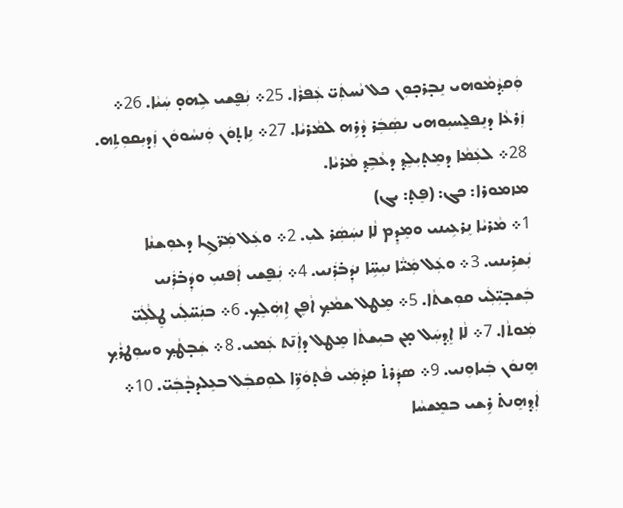ܘܲܩܕ݂ܵܡܵܘܗܝ ܢܸܒ̣ܪܟ̣ܘܼܢ ܟܠ ܢܵܚܬܲܝ̈ ܥܲܦܪܵܐ. 25܀ ܢܲܦ̮ܫܝ ܠܹܗܘ̣ ܚܲܝܵܐ. 26܀ ܙܲܪܥܵܐ ܕܢܸܦܠ̱ܚܝܼܘܗܝ ܢܣܲܒܲܪ ܕܵܪܹܗ ܠܡܵܪܝܵܐ. 27܀ ܢܹܐܬ̣ܘܿܢ ܘܲܢܚܵܘܘܿܢ ܙܲܕܝܼܩܘܼܬܹܗ. 28܀ ܠܥܲܡܵܐ ܕܡܸܬ̣ܝܼܠܸܕ݂ ܕܥܵܒܹܕ݂ ܡܵܪܝܵܐ.
ܡܙܡܘܪܐ: ܟܓ: (ܦܸܬ̣: ܝܓ)
1܀ ܡܵܪܝܵܐ ܢܸܪܥܹܝܢܝ ܘܡܸܕܸܡ ܠܵܐ ܢܚܲܣܲܪ ܠܝܼ. 2܀ ܘܥܲܠ ܡܲܪ̈ܓܹܐ ܕܥܘܼܫܢܵܐ ܢܲܫܪܹܝܢܝ. 3܀ ܘܥܲܠ ܡܲܝ̈ܵܐ ܢܝܼܚܹ̈ܐ ܢܕܲܒ̇ܪܲܢܝ. 4܀ ܢܲܦ̮ܫܝ ܐܲܦܢܝܼ ܘܕܲܒ̇ܪܲܢܝ ܒܲܫܒ̣ܝܼ̈ܠܲܝ ܩܘܼܫܬܵܐ. 5܀ ܡܸܛܠ ܫܡܵܟ݂ ܐܵܦܸܢ ܐܹܗܲܠܸܟ݂. 6܀ ܒܢܲܚ̈ܠܲܝ ܛܸܠܵܠܲܝ̈ ܡܲܘܬܵܐ. 7܀ ܠܵܐ ܐܸܕ݂ܚܲܠ ܡ̣ܢ ܒܝܼܫܬܵܐ ܡܸܛܠ ܕܐܲܢ̄ܬ ܥܲܡܝ. 8܀ ܫܲܒ̣ܛܵܟ݂ ܘܚܘܼܛܪܵܟ݂ ܗܸܢܘܿܢ ܒܲܝܐܘܼܢܝ. 9܀ ܣܕܲܪܬ̇ ܩܕ݂ܵܡܲܝ ܦܵܬ̣ܘܿܪܹ̈ܐ ܠܘܼܩܒܲܠ ܒܥܸܠܕܒ̣ܵܒܲܝ̈. 10܀ ܐܲܕ݂ܗܸܢܬ̇ ܪܹܫܝ ܒܡܸܫܚܵܐ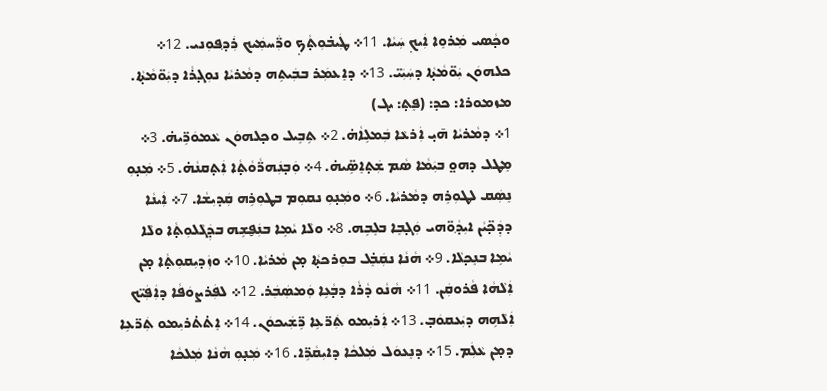ܘܟ̣ܵܣܝ ܡܲܪܘܸܐ ܐܲܝܟ݂ ܚܲܝܵܐ. 11܀ ܛܲܝܒ̇ܘܼܬ̣ܵܟ݂ ܘܪ̈ܲܚܡܲܝܟ ܪܲܕ݂ܦܘܼܢܝ. 12܀ ܟܠܗܘܿܢ ܝܲܘ̈ܡܵܬ̣ܵܐ ܕܚܲܝܲܝ̈. 13܀ ܕܐܸܥܡܲܪ ܒܒܲܝܬܹܗ ܕܡܵܪܝܵܐ ܢܘܼܓ̣ܪܵܐ ܕܝܲܘ̈ܡܵܬ̣ܵܐ.
ܡܙܡܘܪܐ: ܟܕ: (ܦܸܬ̣: ܝܓ)
1܀ ܕܡܵܪܝܵܐ ܗ̄ܝ̣ ܐܲܪܥܵܐ ܒܲܡܠܹܐܵܗ̇. 2܀ ܬܹܒܹܝܠ ܘܟ̣ܠܗܘܿܢ ܥܵܡܘܿܪܹ̈ܝܗ̇. 3܀ ܡܸܛܠ ܕܗܘ̤ ܒܝܲܡܵܐ ܣܵܡ ܫܲܬ̣ܐܸܣܹ̈ܝܗ̇. 4܀ ܘܲܒ̣ܢܲܗܪ̈ܵܘܵܬ̣ܵܐ ܐܲܬ̣ܩܢܵܗ̇. 5܀ ܡܲܢ̣ܘܼ ܢܸܣܲܩ ܠܛܘܼܪܹܗ ܕܡܵܪܝܵܐ. 6܀ ܘܡܲܢ̣ܘܼ ܢܩܘܼܡ ܒܛܘܼܪܹܗ ܩܲܕܝܼܫܵܐ. 7܀ ܐܲܝܢܵܐ ܕܕܲܟ̣̈ܝܵܢ ܐܝܼܕ݂ܵܘ̈ܗܝ ܘܲܓ̣ܒܸܐ ܒܠܸܒܹܗ. 8܀ ܘܠܵܐ ܝܵܡܹܐ ܒܢܲܦ̮ܫܹܗ ܒܕܲܓܵܠܘܼܬ̣ܵܐ ܘܠܵܐ ܝܵܡܹܐ ܒܢܸܟ̣ܠܵܐ. 9܀ ܗܵܢܵܐ ܢܩܲܒܸ̇ܠ ܒܘܼܪܟܬ̣ܵܐ ܡ̣ܢ ܡܵܪܝܵܐ. 10܀ ܘܙܲܕܝܼܩܘܼܬ̣ܵܐ ܡ̣ܢ ܐܲܠܵܗܵܐ ܦܵܪܘܩܲܢ. 11܀ ܗܵܢܵܘ ܕܵܪܵܐ ܕܒ̣ܵܥܹܐ ܘܲܡܣܲܒܲܪ. 12܀ ܠܦܲܪܨܘܿܦܵܐ ܕܐܲܦܲܝ̈ܟ ܐܲܠܵܗܹܗ ܕܝܲܥܩܘܿܒ̣. 13܀ ܐܲܪܝܼܡܘ ܬܲܪ̈ܥܹܐ ܪܹ̈ܫܲܝܟܘܿܢ. 14܀ ܐܸܬ̇ܬ̇ܪܝܼܡܘ ܬܲܪ̈ܥܹܐ ܕܡ̣ܢ ܥܵܠܲܡ. 15܀ ܕܢܸܥܘܿܠ ܡܲܠܟܵܐ ܕܐܝܼܩܵܪܹ̈ܐ. 16܀ ܡܲܢ̣ܘܼ ܗܵܢܵܐ ܡܲܠܟܵܐ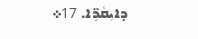ܕܐܝܼܩܵܪܹ̈ܐ. 17܀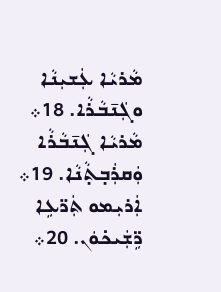ܡܵܪܝܵܐ ܥܲܫܝܼܢܵܐ ܘܓܲܢ̄ܒܵܪܵܐ. 18܀ ܡܵܪܝܵܐ ܓܲܢ̄ܒܵܪܵܐ ܘܲܩܪܲܒ̣ܬ̣ܵܢܵܐ. 19܀ ܐܲܪܝܼܡܘ ܬܲܪ̈ܥܹܐ ܪܹ̈ܫܲܝܟ̇ܘܿܢ. 20܀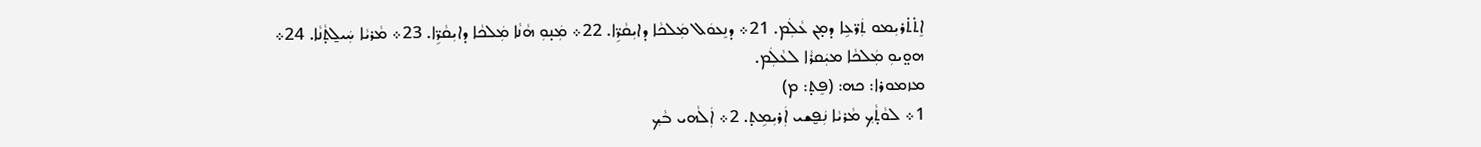ܐܸܬ̇ܬ̇ܪܝܼܡܘ ܬܲܪ̈ܥܹܐ ܕܡ̣ܢ ܥܵܠܲܡ. 21܀ ܕܢܸܥܘܿܠ ܡܲܠܟܵܐ ܕܐܝܼܩܵܪܹ̈ܐ. 22܀ ܡܲܢ̣ܘܼ ܗܵܢܵܐ ܡܲܠܟܵܐ ܕܐܝܼܩܵܪܹ̈ܐ. 23܀ ܡܵܪܝܵܐ ܚܲܝܠ̱ܬ̣ܵܢܵܐ. 24܀ ܗܘ̤ܝܘܼ ܡܲܠܟܵܐ ܡܝܲܩܪܵܐ ܠܥܵܠܲܡ.
ܡܙܡܘܪܐ: ܟܗ: (ܦܸܬ̣: ܡ)
1܀ ܠܘܵܬ̣ܵܟ݂ ܡܵܪܝܵܐ ܢܲܦ̮ܫܝ ܐܲܪܝܼܡܹܬ̣. 2܀ ܐܲܠܵܗܝ ܒܵܟ݂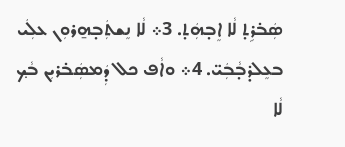ܣܲܒ̇ܪܹܬ̣ ܠܵܐ ܐܸܒ̣ܗܲܬ̣. 3܀ ܠܵܐ ܢܸܫܬܲܒ̣ܗ̱ܪܘܼܢ ܥܠܲܝ ܒܥܸܠܕ̇ܒ̣ܵܒܲܝ̈. 4܀ ܘܐܵܦ ܟܠ ܕܲܡܣܲܒ̇ܪܝܼܢ ܒܵܟ݂ ܠܵܐ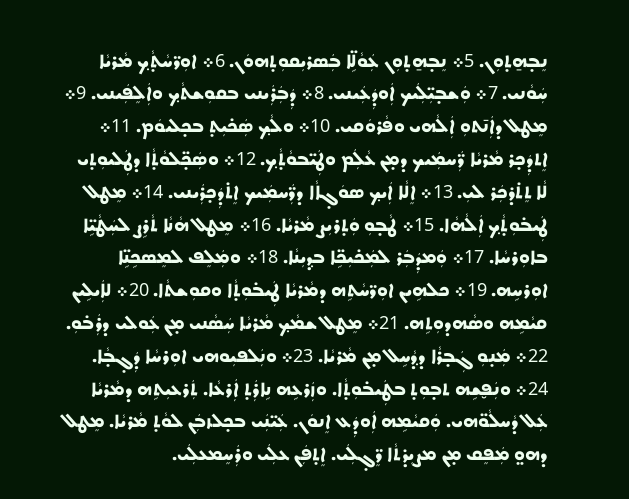ܢܸܒ̣ܗ̱ܬ̣ܘܼܢ. 5܀ ܢܸܒ̣ܗ̱ܬ̣ܘܼܢ ܥܲܘܵܠܹ̈ܐ ܒܲܣܪܝܼܩܘܼܬ̣ܗܘܿܢ. 6܀ ܐܘܼܪ̈ܚܵܬ̣ܵܟ݂ ܡܵܪܝܵܐ ܚܲܘܵܢܝ. 7܀ ܘܲܫܒ̣ܝܼ̈ܠܲܝܟ ܐܲܘܕܲܥܲܝܢܝ. 8܀ ܕܲܒܲܪܲܝܢܝ ܒܩܘܼܫܬܵܟ݂ ܘܐܲܠܸܦܲܝܢܝ. 9܀ ܡܸܛܠ ܕܐܲܢ̄ܬܘܼ ܐܲܠܵܗܝ ܘܦܵܪܘܿܩܝ. 10܀ ܘܠܵܟ݂ ܣܲܟ̇ܝܼܬ̣ ܒܟ̣ܠܝܘܿܡ. 11܀ ܐܸܬܕܲܟ̣ܪ ܡܵܪܝܵܐ ܪ̈ܲܚܡܲܝܟ ܕܡ̣ܢ ܥܵܠܲܡ ܘܛܲܝ̈ܒܘܵܬ̣ܵܟ݂. 12܀ ܘܣܲܟ̣̈ܠܘܵܬ̣ܵܐ ܕܛܲܠܝܘܼܬ̣ܝ ܠܵܐ ܬܸܬ̇ܕ̇ܟܲܪ ܠܝܼ. 13܀ ܐܸܠܵܐ ܐܲܝܟ݂ ܣܘܿܓ̣ܐܵܐ ܕܪ̈ܲܚܡܲܝܟ ܐܸܬ̇ܕܲܟ̣ܪܲܝܢܝ. 14܀ ܡܸܛܠ ܛܲܝܒ̇ܘܼܬ̣ܵܟ݂ ܐܲܠܵܗܵܐ. 15܀ ܛܵܒ̣ܘܼ ܘܲܬ̣ܪܝܼܨ ܡܵܪܝܵܐ. 16܀ ܡܸܛܠ ܗܵܢܵܐ ܬܵܪܹܨ ܠܚܲܛܵܝܹ̈ܐ ܒܐܘܼܪܚܵܐ. 17܀ ܘܲܡܕܲܒܲܪ ܠܡܲܟ̇ܝܼܟܹ̈ܐ ܒܕ݂ܝܼܢܵܐ. 18܀ ܘܡܲܠܸܦ ܠܡܸܣܟܹܢܹ̈ܐ ܐܘܼܪܚܹܗ. 19܀ ܟܠܗܹܝܢ ܐܘܼܪ̈ܚܵܬܹܗ ܕܡܵܪܝܵܐ ܛܲܝܒ̇ܘܼܬ̣ܵܐ ܘܩܘܼܫܬܵܐ. 20܀ ܠܐܲܝܠܹܝܢ ܩܝܵܡܹܗ ܘܣܵܗܕܘܼܬܹܗ. 21܀ ܡܸܛܠ ܫܡܵܟ݂ ܡܵܪܝܵܐ ܚܲܣܵܢܝ ܡ̣ܢ ܥܲܘܠܝ ܕܪܲܒ̇ܘܼ. 22܀ ܡܲܢ̣ܘܼ ܓܲܒ̣ܪܵܐ ܕܕ݂ܵܚܹܠ ܡ̣ܢ ܡܵܪܝܵܐ. 23܀ ܘܢܲܠܦܝܼܘܗܝ ܐܘܼܪܚܵܐ ܕܲܓ̣ܒ̣ܵܐ. 24܀ ܘܢܲܦ̮ܫܹܗ ܬܒ̣ܘܼܬ̣ ܒܛܲܝܒ̇ܘܼܬ̣ܵܐ. ܘܙܲܪܥܹܗ ܢܹܐܪܲܬ̣ ܐܲܪܥܵܐ. ܬܲܪܥܝܼܬܹܗ ܕܡܵܪܝܵܐ ܥܲܠ ܕܵܚܠܵܘ̈ܗܝ. ܘܲܩܝܵܡܹܗ ܐܲܘܕܲܥ ܐܸܢܘܿܢ. ܥܲܝ̈ܢܲܝ ܒܟ̣ܠܙܒܲܢ ܠܘܵܬ̣ ܡܵܪܝܵܐ. ܡܸܛܠ ܕܗܘ̤ ܡܲܦܸܩ ܡ̣ܢ ܡܨܝܼܕ̇ܬܵܐ ܪܸ̈ܓ̣ܠܲܝ. ܐܸܬ̣ܦܲܢ ܥܠܲܝ ܘܪܲܚܸܡܥܠܲܝ.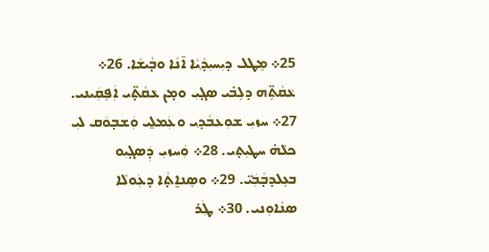25܀ ܡܸܛܠ ܕܝܼܚܝܼܕ݂ܵܝܵܐ ܐ̄ܢܵܐ ܘܒ̣ܵܝܫܵܐ. 26܀ ܥܵܩܵܬܹ̈ܗ ܕܠܹܒ̇ܝ ܣܓ̣ܝܼ ܘܡ̣ܢ ܥܵܩܵܬ̣̈ܝ ܐܲܦܸܩܲܝܢܝ. 27܀ ܚܙܝܼ ܫܘܼܥܒܵܕ݂ܝ ܘܥܲܡܠ̱ܝ ܘܲܫܒ̣ܘܿܩ ܠܝܼ ܟܠܵܗ̇ ܚܛܝܼܬ̣ܝ. 28܀ ܘܲܚܙܝܼ ܕܲܣܓ̣ܝܼܘ ܒܥܸܠܕܒ̣ܵܒܲܝ̈. 29܀ ܘܣܸܢܐ̱ܬ̣ܵܐ ܕܥܲܘܠܵܐ ܣܢܵܐܘܼܢܝ. 30܀ ܛܲܪ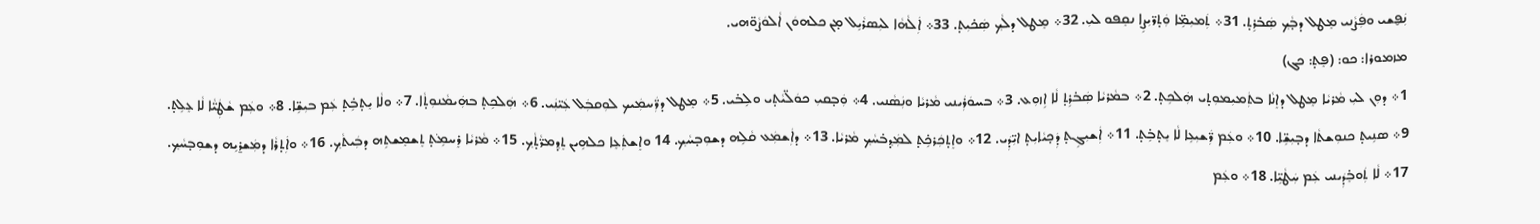ܢܲܦ̮ܫܝ ܘܦܲܨܵܢܝ ܡܸܛܠ ܕܒ̣ܵܟ݂ ܣܲܒ̇ܪܹܬ̣. 31܀ ܬܲܡܝܼܡܹ̈ܐ ܘܲܬ̣ܪ̈ܝܼܨܹܐ ܢܩܸܦܘ ܠܝܼ. 32܀ ܡܸܛܠ ܕܠܵܟ݂ ܣܲܟ̇ܝܼܬ̣. 33܀ ܐܲܠܵܗܵܐ ܠܝܼܣܪܵܝܹܠ ܡ̣ܢ ܟܠܗܘܿܢ ܐܵܠܘܿܨܵܘ̈ܗܝ.
ܡܙܡܘܪܐ: ܟܘ: (ܦܸܬ̣: ܟܓ)
1܀ ܕܘܼܢ ܠܝܼ ܡܵܪܝܵܐ ܡܸܛܠ ܕܐܸܢܵܐ ܒܬܲܡܝܼܡܘܼܬ̣ܝ ܗܲܠܟܹܬ̣. 2܀ ܒܡܵܪܝܵܐ ܣܲܒ̇ܪܹܬ̣ ܠܵܐ ܐܹܙܘܼܥ. 3܀ ܒܚܘܿܪܲܝܢܝ ܡܵܪܝܵܐ ܘܢܲܣܵܢܝ. 4܀ ܘܲܒ̣ܩܝܼ ܟܘܿܠ̈ܝܵܬ̣ܝ ܘܠܹܒ̇ܝ. 5܀ ܡܸܛܠ ܕܪ̈ܲܚܡܲܝܟ ܠܘܼܩܒܲܠ ܥܲܝ̈ܢܲܝ. 6܀ ܗܲܠܟܹܬ̣ ܒܗܲܝܡܵܢܘܼܬ̣ܵܐ. 7܀ ܘܠܵܐ ܝܸܬ̣ܒܹ̇ܬ̣ ܥܲܡ ܒܝܼܫܹ̈ܐ. 8܀ ܘܥܲܡ ܫܵܛܲܝ̈ܵܐ ܠܵܐ ܥܸܠܹܬ̣. 9܀ ܣܢܹܝܬ̣ ܟܢܘܼܫܬܵܐ ܕܒ̣ܝܼܫܹ̈ܐ. 10܀ ܘܥܲܡ ܪ̈ܲܫܝܼܥܹܐ ܠܵܐ ܝܸܬ̣ܒܹ̇ܬ̣. 11܀ ܐܲܫܝܼܓܹܬ̣ ܕܲܟ̣ܝܵܐܝܼܬ̣ ܐܝܼ̈ܕܲܝ. 12܀ ܘܐܸܬ̣ܟܲܪܟܹ̇ܬ̣ ܠܡܲܕ݂ܒ̇ܚܵܟ݂ ܡܵܪܝܵܐ. 13܀ ܕܐܲܫܡܲܥ ܩܵܠܹܗ ܕܫܘܼܒ̣ܚܵܟ݂. 14 ܘܐܸܫܬܲܥܸܐ ܟܠܗܹܝܢ ܬܸܕ݂ܡܪ̈ܵܬ̣ܵܟ݂. 15܀ ܡܵܪܝܵܐ ܪܸܚܡܹ݁ܬ̣ ܬܸܫܡܸܫܬܹܗ ܕܒܲܝܬܵܟ݂. 16܀ ܘܐܲܬ̣ܪܵܐ ܕܡܲܫܪ̱ܝܹܗ ܕܫܘܼܒ̣ܚܵܟ݂. 17܀ ܠܵܐ ܬܲܘܒܸ̇ܕܲܝܢܝ ܥܲܡ ܚܲܛܵܝܹ̈ܐ. 18܀ ܘܥܲܡ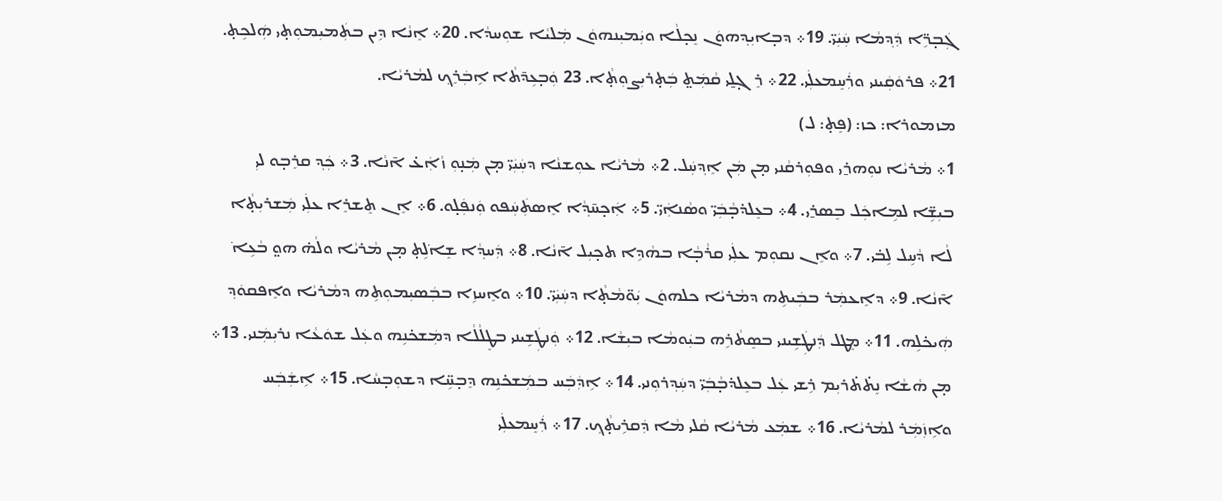ܓܲܒ̣ܪܹ̈ܐ ܕܲܕ݂ܡܵܐ ܚܲܝܲܝ̈. 19܀ ܕܒ̣ܐܝܼܕ݂ܗܘܿܢ ܢܸܟ̣ܠܵܐ ܘܝܲܡܝܼܢܗܘܿܢ ܡܲܠܝܵܐ ܫܘܼܚܕܵܐ. 20܀ ܐܸܢܵܐ ܕܹܝܢ ܒܬܲܡܝܼܡܘܼܬ̣ܝ ܗܲܠܟܹܬ̣. 21܀ ܦܪܘܿܩܲܝܢܝ ܘܪܲܚܸܡܥܠܲܝ. 22܀ ܪܸܓ̣ܠ̱ܝ ܩܵܡܲܬ̤ ܒܲܬ̣ܪܝܼܨܘܼܬ̣ܵܐ. 23 ܘܲܒ̣ܥܹܕ̄ܬܵܐ ܐܹܒܲܪܸܟ݂ ܠܡܵܪܝܵܐ.
ܡܙܡܘܪܐ: ܟܙ: (ܦܸܬ̣: ܠ)
1܀ ܡܵܪܝܵܐ ܢܘܼܗܪ̱ܝ ܘܦܘܼܪܩܵܢܝ ܡ̣ܢ ܡܲܢ ܐܸܕ݂ܚܲܠ. 2܀ ܡܵܪܝܵܐ ܥܘܼܫܢܵܐ ܕܚܲܝܲܝ̈ ܡ̣ܢ ܡܲܢ̣ܘܼ ܙܵܐܲܥ̇ ܐ̄ܢܵܐ. 3܀ ܟܲܕ݂ ܩܪܸܒ̣ܘ ܠܝܼ ܒܝܼܫܹ̈ܐ ܠܡܹܐܟܲܠ ܒܸܣܪ̱ܝ. 4܀ ܒܥܸܠܕ̇ܒ̣ܵܒܲܝ̈ ܘܣܵܢܐܲܝ̈. 5܀ ܐܲܟ̣ܚ̄ܕ݂ܵܐ ܐܸܣܬܲܚܲܦܘ ܘܲܢܦܲܠ̣ܘ. 6܀ ܐܸܢ ܬܸܫܪܸܐ ܥܠܲܝ ܡܲܫܪܝܼܬ̣ܵܐ ܠܵܐ ܕܵܚܹܠ ܠܹܒ̇ܝ. 7܀ ܘܐܸܢ ܢܩܘܼܡ ܥܠܲܝ ܩܪܵܒ̣ܵܐ ܒܗܵܕܹܐ ܬܟ̣ܝܼܠ ܐ̄ܢܵܐ. 8܀ ܕܲܚܕ݂ܵܐ ܫܸܐ݁ܠܹܬ̣ ܡ̣ܢ ܡܵܪܝܵܐ ܘܠܵܗ̇ ܗܘ̤ ܒܵܥܹܐ݁ ܐ̄ܢܵܐ. 9܀ ܕܐܸܥܡܲܪ ܒܒܲܝܬܹܗ ܕܡܵܪܝܵܐ ܟܠܗܘܿܢ ܝܲܘ̈ܡܵܬ̣ܵܐ ܕܚܲܝܲܝ̈. 10܀ ܘܐܸܚܙܹܐ ܒܒܲܣܝܼܡܘܼܬܹܗ ܕܡܵܪܝܵܐ ܘܐܸܦܩܘܿܕ݂ ܗܲܝܟ̇ܠܹܗ. 11܀ ܡܸܛܠ ܕܲܢܛܲܫܹܝܢܝ ܒܣܸܬܵܪܹܗ ܒܝܲܘܡܵܐ ܒܝܼܫܵܐ. 12܀ ܘܲܢܛܲܫܹܝܢܝ ܒܛܸܠܵܠܵܐ ܕܡܲܫܟ̇ܢܹܗ ܘܥܲܠ ܫܘܿܥܵܐ ܢܪܝܼܡܲܢܝ. 13܀ ܡ̣ܢ ܗܵܫܵܐ ܢܸܬ̇ܬ̇ܪܝܼܡ ܪܹܫܝ ܥܲܠ ܒܥܸܠܕ̇ܒ̣ܵܒܲܝ̈ ܕܚܲܕ݂ܪܘܼܢܝ. 14܀ ܐܹܕܲܒܲܚ ܒܡܲܫܟ̇ܢܹܗ ܕܸܒ̣ܚܹ̈ܐ ܕܫܘܼܒ̣ܚܵܐ. 15܀ ܐܹܫܲܒܲܚ ܘܐܹܙܲܡܲܪ ܠܡܵܪܝܵܐ. 16܀ ܫܡܲܥ ܡܵܪܝܵܐ ܩܵܠܝ ܡܵܐ ܕܲܩܪܹܝܬ̣ܵܟ݂. 17܀ ܪܲܚܸܡܥܠܲܝ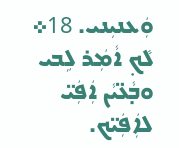ܘܲܥܢܝܼܢܝ. 18܀ ܠܵܟ݂ ܐܵܡܲܪ ܠܹܒܝ ܘܒ̣ܵܥ̈ܝܵܢ ܐܲܦܲܝ̈ ܠܐܲܦܲܝ̈ܟ.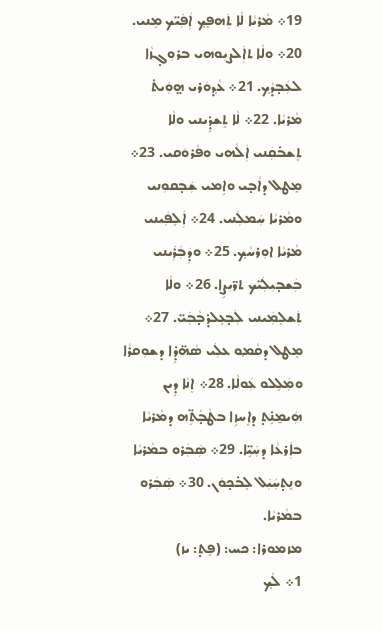19܀ ܡܵܪܝܵܐ ܠܵܐ ܬܲܗܦܸܟ݂ ܐܲܦܲܝ̈ܟ ܡܹܢܝ. 20܀ ܘܠܵܐ ܬܐܲܠܨܝܼܘܗܝ ܒܪܘܼܓ̣ܙܵܐ ܠܥܲܒ̣ܕܵܟ݂. 21܀ ܥܵܕ݂ܘܿܪܝ ܗ̤ܘܲܝܬ̇ ܡܵܪܝܵܐ. 22܀ ܠܵܐ ܬܸܫܕܹ̇ܝܢܝ ܘܠܵܐ ܬܸܫܒ̇ܩܲܢܝ ܐܲܠܵܗܝ ܘܦܵܪܘܿܩܝ. 23܀ ܡܸܛܠ ܕܐܵܒ̣ܝ ܘܐܹܡܝ ܫܲܒ̣ܩܘܼܢܝ ܘܡܵܪܝܵܐ ܚܲܡܠܲܢܝ. 24܀ ܐܲܠܸܦܲܝܢܝ ܡܵܪܝܵܐ ܐܘܼܪܚܵܟ݂. 25܀ ܘܕܲܒܲܪܲܝܢܝ ܒܲܫܒ̣ܝܼܠܲܝ̈ܟ ܬܪ̈ܝܼܨܹܐ. 26܀ ܘܠܵܐ ܬܲܫܠܸܡܲܝܢܝ ܠܲܒ̣ܥܸܠܕ̇ܒ̣ܵܒܲܝ̈. 27܀ ܡܸܛܠ ܕܩܵܡ݂ܘ ܥܠܲܝ ܣܵܗ̈ܕܹ̇ܐ ܕܫܘܼܩܪܵܐ ܘܡܲܠܸܠܘ ܥܲܘܠܵܐ. 28܀ ܐܸܢܵܐ ܕܹܝܢ ܗܲܝܡ̱ܢܹ̇ܬ̣ ܕܐܸܚܙܹܐ ܒܛܵܒ̣ܵܬܹ̈ܗ ܕܡܵܪܝܵܐ ܒܐܲܪܥܵܐ ܕܚܲܝܹ̈ܐ. 29܀ ܣܲܒܲܪܘ ܒܡܵܪܝܵܐ ܘܢܸܬ̣ܚܲܝܲܠ ܠܸܒ̇ܟ̣ܘܿܢ. 30܀ ܣܲܒܲܪܘ ܒܡܵܪܝܵܐ.
ܡܙܡܘܪܐ: ܟܚ: (ܦܸܬ̣: ܝܙ)
1܀ ܠܵܟ݂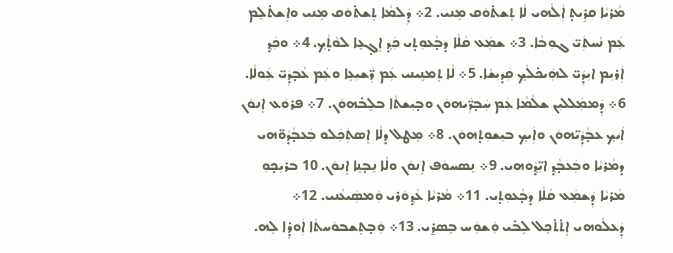ܡܵܪܝܵܐ ܩܪܹܝܬ̣ ܐܲܠܵܗܝ ܠܵܐ ܬܸܫܬ̇ܘܿܩ ܡܹܢܝ. 2܀ ܕܲܠܡܵܐ ܬܸܫܬ̇ܘܿܩ ܡܹܢܝ ܘܐܸܫܬ̇ܠܸܡ ܥܲܡ ܢܵܚܬܲܝ̈ ܓܘܼܒܵܐ. 3܀ ܫܡܲܥ ܩܵܠܵܐ ܕܒ̣ܵܥܘܼܬ̣ܝ ܟܲܕ݂ ܐܸܓ̣ܥܸܐ ܠܘܵܬ̣ܵܟ݂. 4܀ ܘܟܲܕ݂ ܐܲܪܝܼܡ ܐܝܼܕܲܝ̈ ܠܗܲܝܟ̇ܠܵܟ݂ ܩܲܕܝܼܫܵܐ. 5܀ ܠܵܐ ܬܸܡܢܹܝܢܝ ܥܲܡ ܪ̈ܲܫܝܼܥܹܐ ܘܥܲܡ ܥܵܒ̣ܕܲܝ̈ ܥܲܘܠܵܐ. 6܀ ܕܲܡܡܲܠܠܝܼܢ ܫܠܵܡܵܐ ܥܲܡ ܚܲܒ̣ܪ̈ܲܝܗܘܿܢ ܘܒ̣ܝܼܫܬܵܐ ܒܠܸܒ̇ܗܘܿܢ. 7܀ ܦܪܘܿܥ ܐܸܢܘܿܢ ܐܲܝܟ݂ ܥܒ̣ܵܕܲܝ̈ܗܘܿܢ ܘܐܲܝܟ݂ ܒܝܼܫܘܼܬ̣ܗܘܿܢ. 8܀ ܡܸܛܠ ܕܠܵܐ ܐܸܣܬܲܟܲܠܘ ܒܲܥܒ̣ܵܕܵܘ̈ܗܝ ܕܡܵܪܝܵܐ ܘܒܲܥܒ̣ܵܕ݂ ܐܝܼ̈ܕ݂ܵܘܗܝ. 9܀ ܢܸܣܚܘܿܦ ܐܸܢܘܿܢ ܘܠܵܐ ܢܸܒ̣ܢܸܐ ܐܸܢܘܿܢ. 10 ܒܪܝܼܟ̣ܘܼ ܡܵܪܝܵܐ ܕܲܫܡܲܥ ܩܵܠܵܐ ܕܒ̣ܵܥܘܼܬ̣ܝ. 11܀ ܡܵܪܝܵܐ ܥܵܕ݂ܘܿܪܝ ܘܲܡܣܲܝܥܵܢܝ. 12܀ ܕܲܥܠܵܘܗܝ ܐܸܬ̇ܬ̇ܟܸܠ ܠܹܒ̇ܝ ܘܲܫܘܲܚ ܒܸܣܪ̱ܝ. 13܀ ܘܲܒ̣ܬܸܫܒܘܿܚܬܵܐ ܐܲܘܕܸ̇ܐ ܠܹܗ.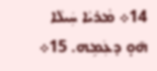14܀ ܡܵܪܝܵܐ ܚܲܝܠܵܐ ܗ̄ܘ̣ ܕܥܲܡܹܗ. 15܀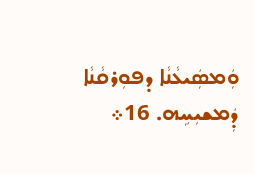ܘܲܡܣܲܝܥܵܢܵܐ ܕܦܘܼܪܩܵܢܵܐ ܕܲܡܫܝܼܚܹܗ. 16܀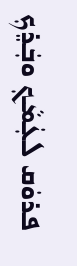ܦܪܘܿܩ ܠܥܲܡܵܟ݂ ܘܒܲܪܸܟ݂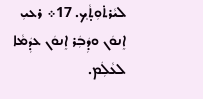ܠܝܵܪܬ̇ܘܼܬ̣ܵܟ݂. 17܀ ܪܥܝܼ ܐܸܢܘܿܢ ܘܕܲܒܲܪ ܐܸܢܘܿܢ ܥܕܲܡܵܐ ܠܥܵܠܲܡ.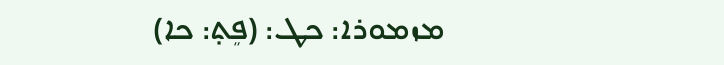ܡܙܡܘܪܐ: ܟܛ: (ܦܸܬ̣: ܟܐ)